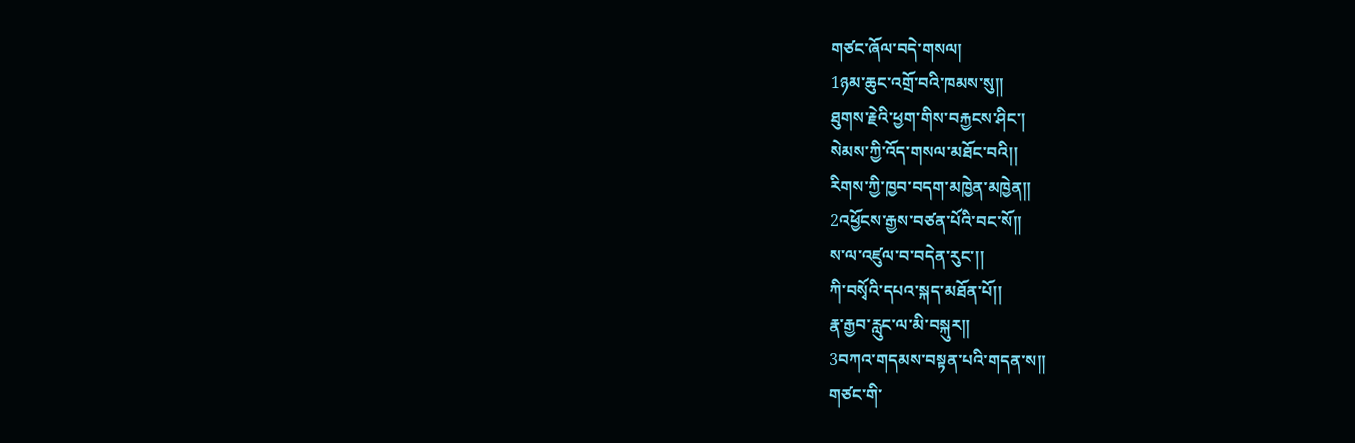གཙང་ཞོལ་བདེ་གསལ།
1ཉམ་ཆུང་འགྲོ་བའི་ཁམས་སུ།།
ཐུགས་རྗེའི་ཕྱག་གིས་བརྐྱངས་ཤིང་།
སེམས་ཀྱི་འོད་གསལ་མཐོང་བའི།།
རིགས་ཀྱི་ཁྱབ་བདག་མཁྱེན་མཁྱེན།།
2འཕྱོངས་རྒྱས་བཙན་པོའི་བང་སོ།།
ས་ལ་འཛུལ་བ་བདེན་རུང་།།
ཀི་བསྭོའི་དཔའ་སྐད་མཐོན་པོ།།
རྣ་རྒྱབ་རླུང་ལ་མི་བསྐུར།།
3བཀའ་གདམས་བསྟན་པའི་གདན་ས།།
གཙང་གི་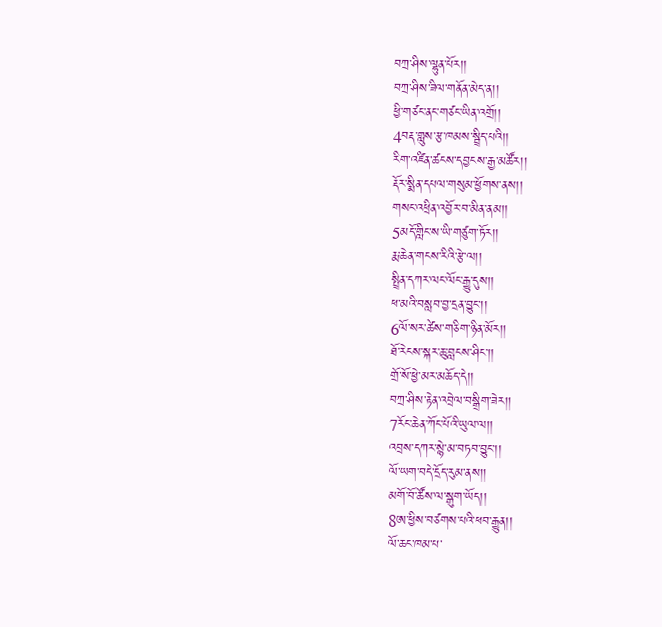བཀྲ་ཤིས་ལྷུན་པོར།།
བཀྲ་ཤིས་ཟིལ་གནོན་མེད་ན།།
ཕྱི་གཙང་ནང་གཙང་ཡིན་འགྲོ།།
4བརྡ་གླུས་རྩ་ཁམས་སྦྲིད་པའི།།
རིག་འཛིན་ཚངས་དབྱངས་རྒྱ་མཚོར།།
རྡོར་སྨིན་དཔལ་གསུམ་ཕྱོགས་ནས།།
གསང་འཕྲིན་འབྱོར་བ་མིན་ནམ།།
5མདོ་གླིང་ས་ཡི་གཙུག་ཏོར།།
རྨ་ཆེན་གངས་རིའི་རྩེ་ལ།།
སྤྲིན་དཀར་ལང་ལོང་རྒྱུ་དུས།།
ཕ་མའི་བསླབ་བྱ་དྲན་བྱུང་།།
6ལོ་སར་ཚེས་གཅིག་ཉིན་མོར།།
ཐོ་རེངས་སྐར་ཆུ་བླངས་ཤིང་།།
གྲོ་སོ་ཕྱེ་མར་མཆོད་དེ།།
བཀྲ་ཤིས་རྟེན་འབྲེལ་བསྒྲིག་ཟེར།།
7རོང་ཆེན་ཀོང་པོའི་ཡུལ་ལ།།
འབྲས་དཀར་སྙེ་མ་བཏབ་བྱུང་།།
ལོ་ཡག་བདེ་དྲོད་རུམ་ནས།།
མགོ་བོ་ཚོས་ལ་སྒུག་ཡོད།།
8ཨ་ཕྱིས་བཙགས་པའི་ཕབ་རྒྱུན།།
ལོ་ཆང་ཁམ་པ་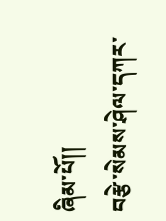ཞིམ་པོ།།
བརྩེ་སེམས་ཤེལ་དཀར་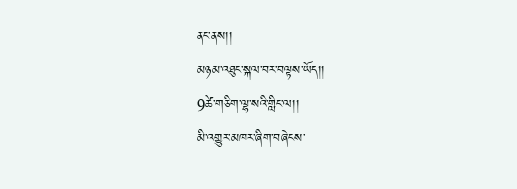ནང་ནས།།
མཉམ་འཐུང་སྐལ་བར་བལྟས་ཡོད།།
9ཚེ་གཅིག་ལྷ་སའི་གླིང་ལ།།
མི་འགྱུར་མཁར་ཞིག་བཞེངས་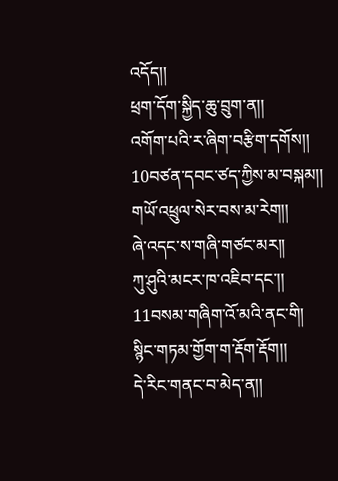འདོད།།
ཕྲག་དོག་སྐྱིད་ཆུ་བྲུག་ན།།
འགོག་པའི་ར་ཞིག་བརྩིག་དགོས།།
10བཙན་དབང་ཙད་ཀྱིས་མ་བསྐམ།།
གཡོ་འཕྲུལ་སེར་བས་མ་རེག།།
ཞེ་འདང་ས་གཞི་གཙང་མར།།
ཀུ་ཤུའི་མངར་ཁ་འཇིབ་དང་།།
11བསམ་གཞིག་འོ་མའི་ནང་གི།
སྙིང་གཏམ་གྱོག་ག་རྡོག་རྡོག།།
དེ་རིང་གནང་བ་མེད་ན།།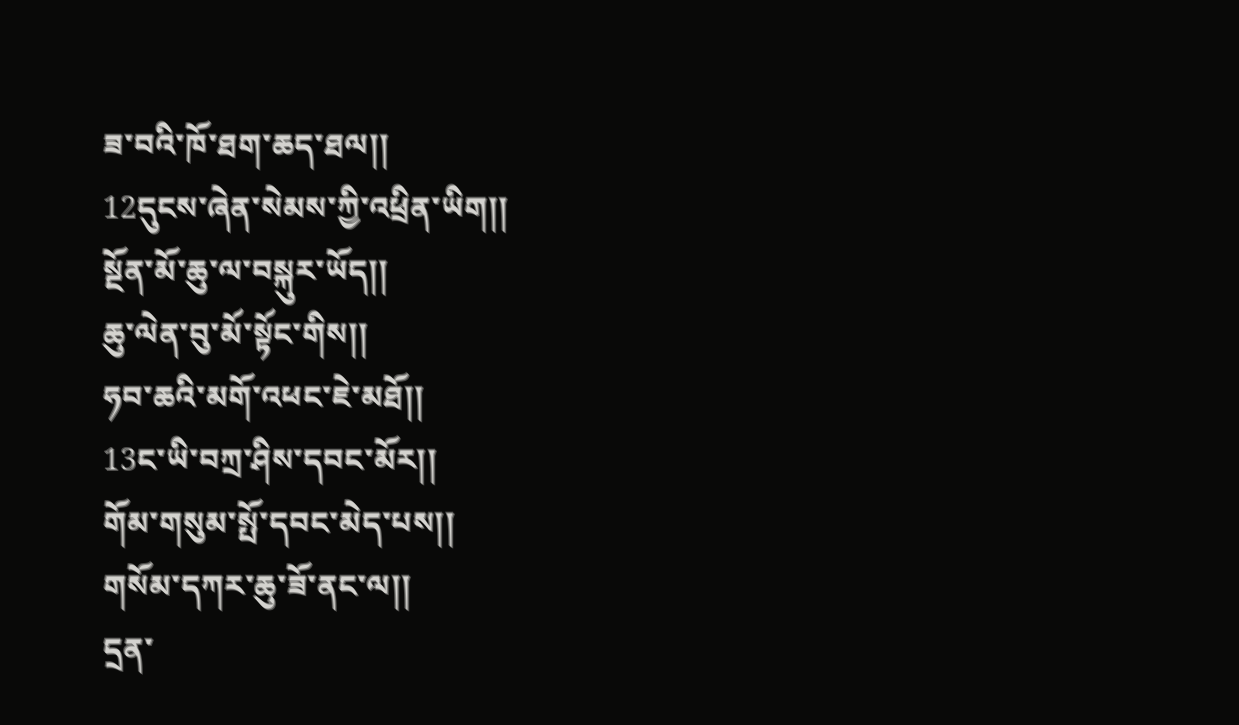ཟ་བའི་ཁོ་ཐག་ཆད་ཐལ།།
12དུངས་ཞེན་སེམས་ཀྱི་འཕྲིན་ཡིག།།
སྔོན་མོ་ཆུ་ལ་བསྐུར་ཡོད།།
ཆུ་ལེན་བུ་མོ་སྟོང་གིས།།
ཧབ་ཆའི་མགོ་འཕང་ཇེ་མཐོ།།
13ང་ཡི་བཀྲ་ཤིས་དབང་མོར།།
གོམ་གསུམ་སྤོ་དབང་མེད་པས།།
གསོམ་དཀར་ཆུ་ཟོ་ནང་ལ།།
དྲན་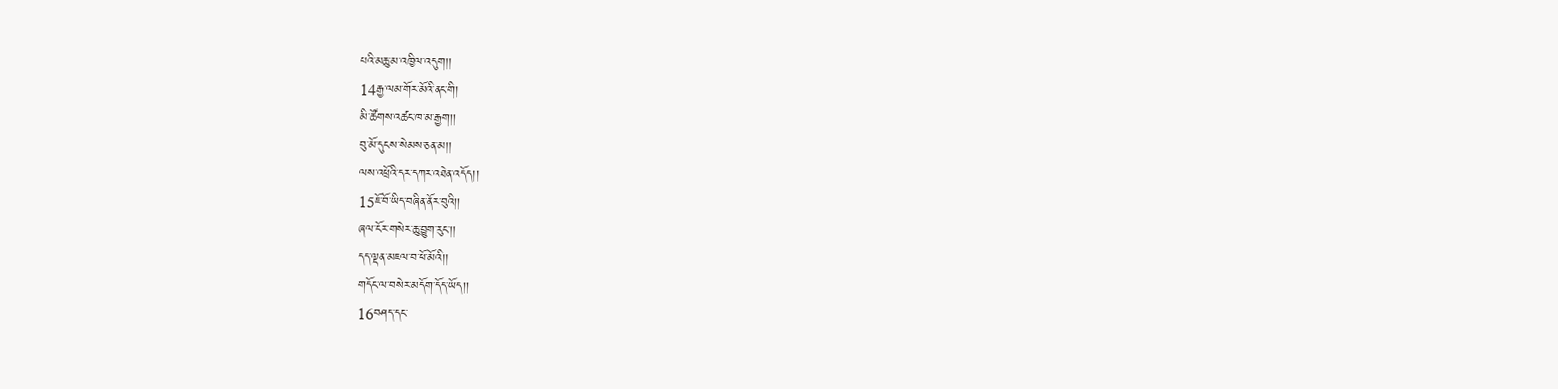པའི་མཆུ་མ་འཁྱིལ་འདུག།།
14རྒྱ་ལམ་གོར་མོའི་ནང་གི།
མི་ཚོགས་འཚང་ཁ་མ་རྒྱག།།
བུ་མོ་དུངས་སེམས་ཅན་མ།།
ལས་འཕྲོའི་དར་དཀར་འཐེན་འདོད།།
15ཇོ་བོ་ཡིད་བཞིན་ནོར་བུའི།།
ཞལ་ངོར་གསེར་ཆུ་བྱུག་རུང་།།
དད་ལྡན་མཇལ་བ་ཕོ་མོའི།།
གདོང་ལ་བསེར་མདོག་དོད་ཡོད།།
16བཤད་དང་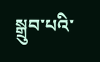སྒྲུབ་པའི་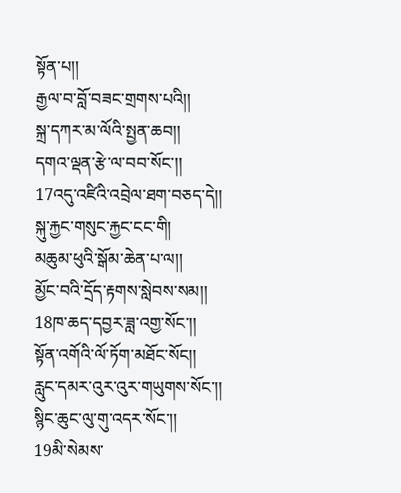སྟོན་པ།།
རྒྱལ་བ་བློ་བཟང་གྲགས་པའི།།
སྐྲ་དཀར་མ་ལོའི་སྤྱན་ཆབ།།
དགའ་ལྡན་རྩེ་ལ་བབ་སོང་།།
17འདུ་འཛིའི་འབྲེལ་ཐག་བཅད་དེ།།
སྐུ་རྐྱང་གསུང་རྐྱང་ངང་གི།
མཆུམ་ཕུའི་སྒོམ་ཆེན་པ་ལ།།
མྱོང་བའི་དྲོད་རྟགས་སླེབས་སམ།།
18ཁ་ཆད་དབྱར་ཟླ་འགྱ་སོང་།།
སྟོན་འགོའི་ལོ་ཏོག་མཐོང་སོང།།
རླུང་དམར་འུར་འུར་གཡུགས་སོང་།།
སྙིང་ཆུང་ལུ་གུ་འདར་སོང་།།
19མི་སེམས་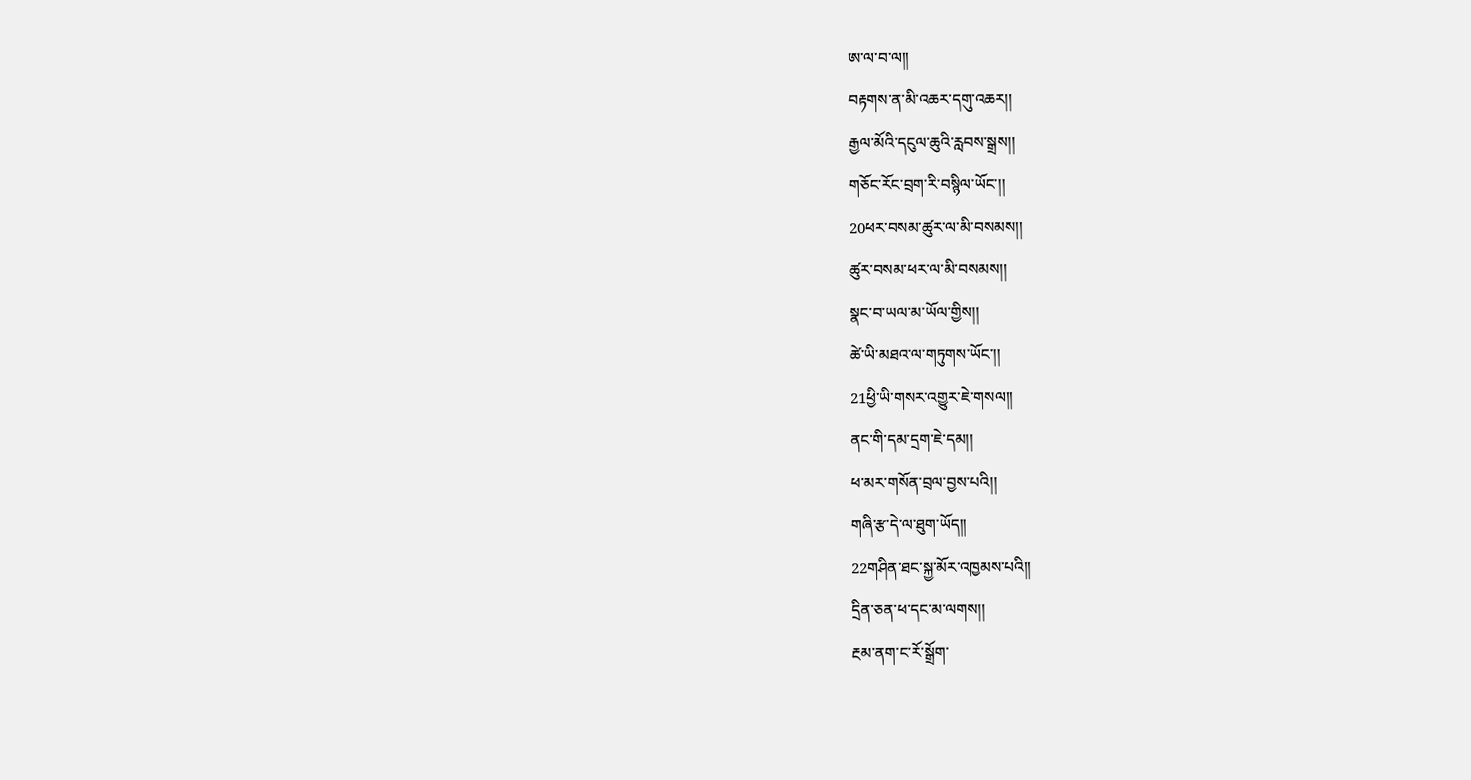ཨ་ལ་བ་ལ།།
བརྟགས་ན་མི་འཆར་དགུ་འཆར།།
རྒྱལ་མོའི་དངུལ་ཆུའི་རླབས་སྒྲས།།
གཅོང་རོང་བྲག་རི་བསྙིལ་ཡོང་།།
20ཕར་བསམ་ཚུར་ལ་མི་བསམས།།
ཚུར་བསམ་ཕར་ལ་མི་བསམས།།
སྣང་བ་ཡལ་མ་ཡོལ་གྱིས།།
ཚེ་ཡི་མཐའ་ལ་གཏུགས་ཡོང་།།
21ཕྱི་ཡི་གསར་འགྱུར་ཇེ་གསལ།།
ནང་གི་དམ་དྲག་ཇེ་དམ།།
ཕ་མར་གསོན་བྲལ་བྱས་པའི།།
གཞི་རྩ་དེ་ལ་ཐུག་ཡོད།།
22གཤིན་ཐང་སྐྱ་མོར་འཁྱམས་པའི།།
དྲིན་ཅན་ཕ་དང་མ་ལགས།།
རྔམ་ནག་ང་རོ་སྒྲོག་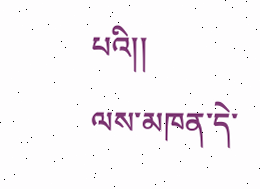པའི།།
ལས་མཁན་དེ་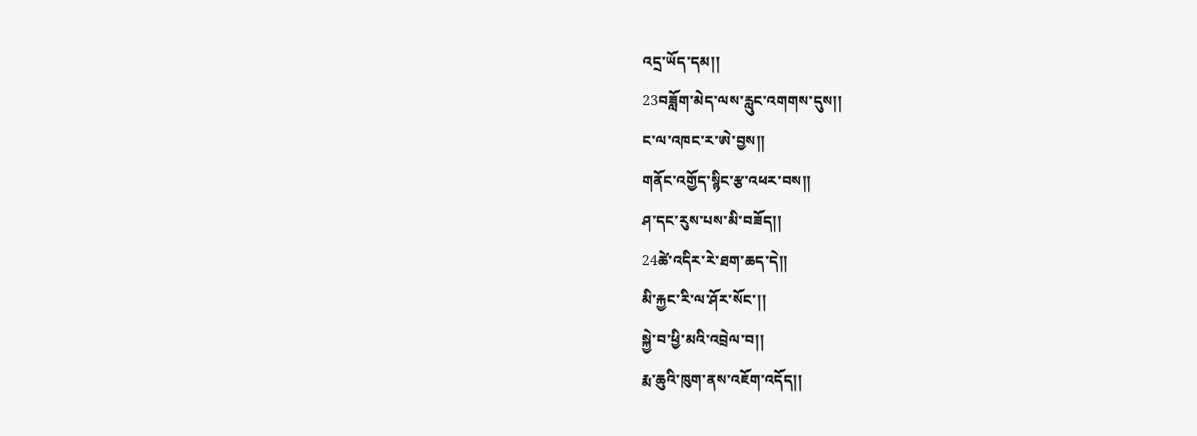འདྲ་ཡོད་དམ།།
23བཟློག་མེད་ལས་རླུང་འགགས་དུས།།
ང་ལ་འཁང་ར་ཨེ་བྱས།།
གནོང་འགྱོད་སྙིང་རྩ་འཕར་བས།།
ཤ་དང་རུས་པས་མི་བཟོད།།
24ཚེ་འདིར་རེ་ཐག་ཆད་དེ།།
མི་རྐྱང་རི་ལ་ཤོར་སོང་།།
སྐྱེ་བ་ཕྱི་མའི་འབྲེལ་བ།།
རྨ་ཆུའི་ཁུག་ནས་འཇོག་འདོད།།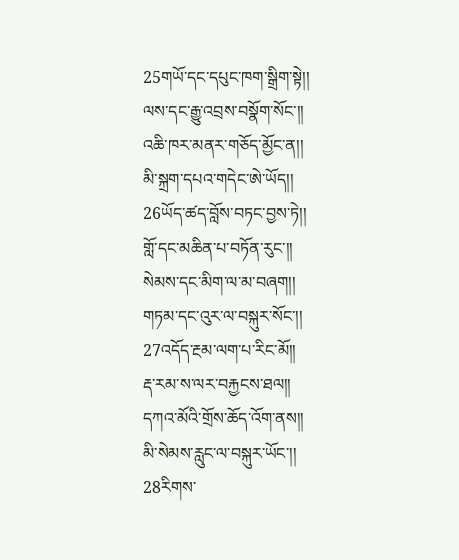25གཡོ་དང་དཔུང་ཁག་སྒྲིག་སྟེ།།
ལས་དང་རྒྱུ་འབྲས་བསྣོག་སོང་།།
འཆི་ཁར་མནར་གཅོད་མྱོང་ན།།
མི་སྐྲག་དཔའ་གདེང་ཨེ་ཡོད།།
26ཡོད་ཚད་བློས་བཏང་བྱས་ཏེ།།
གློ་དང་མཆིན་པ་བཏོན་རུང་།།
སེམས་དང་མིག་ལ་མ་བཞག།།
གཏམ་དང་འུར་ལ་བསྐུར་སོང་།།
27འདོད་རྔམ་ལག་པ་རིང་མོ།།
རྡ་རམ་ས་ལར་བརྐྱངས་ཐལ།།
དཀའ་མོའི་གྲོས་ཆོད་འོག་ནས།།
མི་སེམས་རླུང་ལ་བསྐུར་ཡོང་།།
28རིགས་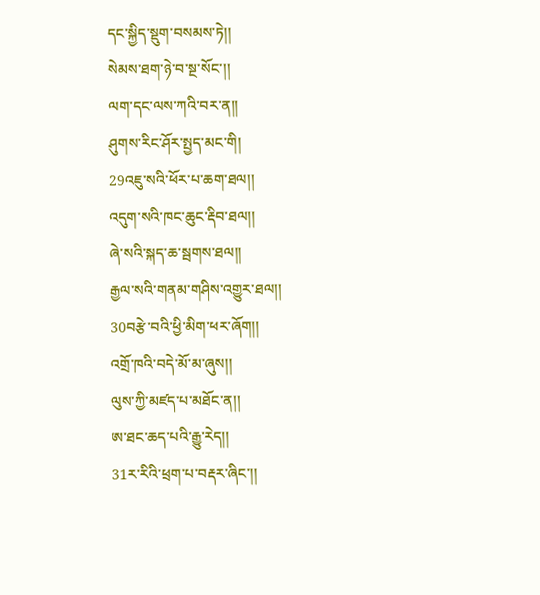དང་སྐྱིད་སྡུག་བསམས་ཏེ།།
སེམས་ཐག་ཉེ་བ་སྔ་སོང་།།
ལག་དང་ལས་ཀའི་བར་ན།།
ཤུགས་རིང་ཤོར་སྤྱད་མང་གི།
29འཇུ་སའི་ཕོར་པ་ཆག་ཐལ།།
འདུག་སའི་ཁང་ཆུང་རྡིབ་ཐལ།།
ཞེ་སའི་སྐད་ཆ་སྦགས་ཐལ།།
རྒྱལ་སའི་གནམ་གཤིས་འགྱུར་ཐལ།།
30བརྩེ་བའི་ཕྱི་མིག་ཕར་ཞོག།།
འགྲོ་ཁའི་བདེ་མོ་མ་ཞུས།།
ལུས་ཀྱི་མཛད་པ་མཐོང་ན།།
ཨ་ཐང་ཆད་པའི་རྒྱུ་རེད།།
31ར་རིའི་ཕྲག་པ་བརྡར་ཞིང་།།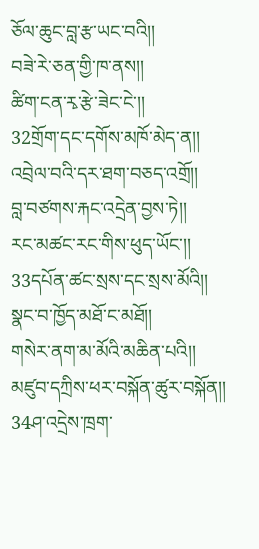ཅོལ་ཆུང་བླ་རྩ་ཡང་བའི།།
བཟེ་རེ་ཅན་གྱི་ཁ་ནས།།
ཚིག་ངན་རྭ་རྩེ་ཟེང་ངེ་།།
32གྲོག་དང་དགོས་མཁོ་མེད་ན།།
འབྲེལ་བའི་དར་ཐག་བཅད་འགྲོ།།
བླ་བཙགས་རྐང་འདྲེན་བྱས་ཏེ།།
རང་མཚང་རང་གིས་ཕུད་ཡོང་།།
33དཔོན་ཚང་སྲས་དང་སྲས་མོའི།།
སྣང་བ་ཁྱོད་མཐོ་ང་མཐོ།།
གསེར་ནག་མ་མོའི་མཆིན་པའི།།
མཛུབ་དཀྲིས་ཕར་བསྐོན་ཚུར་བསྐོན།།
34ཤ་འདྲེས་ཁྲག་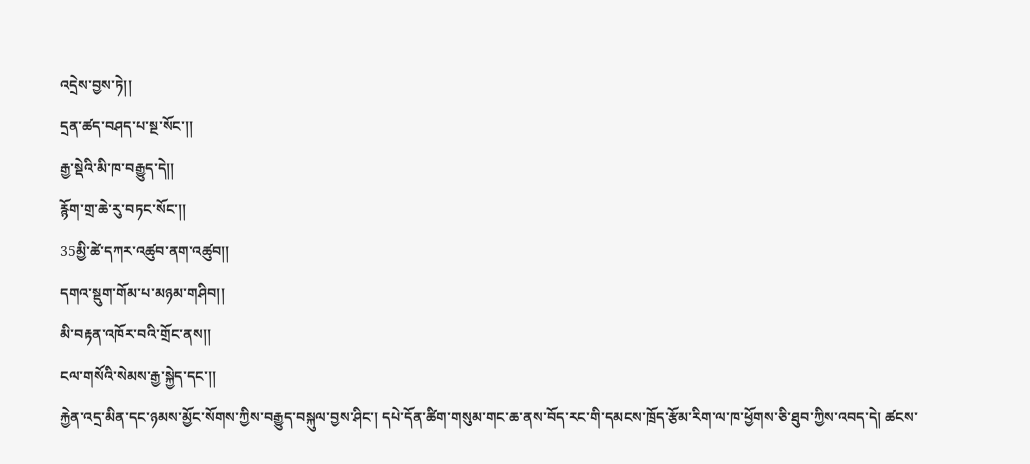འདྲེས་བྱས་ཏེ།།
དྲན་ཚད་བཤད་པ་སྔ་སོང་།།
རྒྱ་སྡེའི་མི་ཁ་བརྒྱུད་དེ།།
རྙོག་གྲ་ཆེ་རུ་བཏང་སོང་།།
35མྱི་ཚེ་དཀར་འཚུབ་ནག་འཚུབ།།
དགའ་སྡུག་གོམ་པ་མཉམ་གཤིབ།།
མི་བརྟན་འཁོར་བའི་གྲོང་ནས།།
ངལ་གསོའི་སེམས་རྒྱ་སྐྱེད་དང་།།
རྐྱེན་འདྲ་མིན་དང་ཉམས་མྱོང་སོགས་ཀྱིས་བརྒྱུད་བསྐུལ་བྱས་ཤིང་། དཔེ་དོན་ཚིག་གསུམ་གང་ཆ་ནས་བོད་རང་གི་དམངས་ཁྲོད་རྩོམ་རིག་ལ་ཁ་ཕྱོགས་ཅི་ཐུབ་ཀྱིས་འབད་དེ། ཚངས་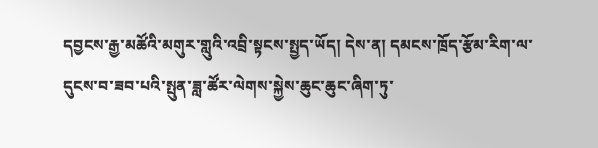དབྱངས་རྒྱ་མཚོའི་མགུར་གླུའི་འབྲི་སྟངས་སྤྱད་ཡོད། དེས་ན། དམངས་ཁྲོད་རྩོམ་རིག་ལ་དུངས་བ་ཟབ་པའི་སྤུན་ཟླ་ཚོར་ལེགས་སྐྱེས་ཆུང་ཆུང་ཞིག་ཏུ་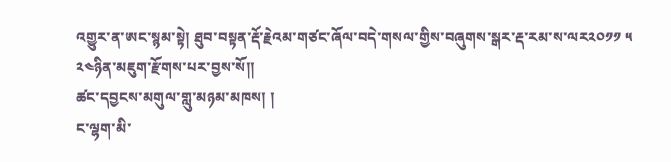འགྱུར་ན་ཨང་སྙམ་སྟེ། ཐུབ་བསྟན་རྡོ་རྗེའམ་གཙང་ཞོལ་བདེ་གསལ་གྱིས་བཞུགས་སྒར་རྡ་རམ་ས་ལར༢༠༡༡ ༥ ༢༤ཉིན་མཇུག་རྫོགས་པར་བྱས་སོ།།
ཚང་དབྱངས་མགུལ་གླུ་མཉམ་མཁས། །
ང་ལྷག་མི་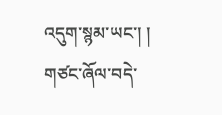འདུག་སྙམ་ཡང་། །
གཙང་ཞོལ་བདེ་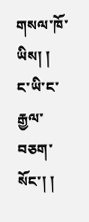གསལ་ཁོ་ཡིས། །
ང་ཡི་ང་རྒྱལ་བཅག་སོང་། །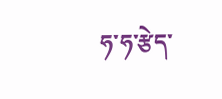ཧ་ཧ་རྩེད་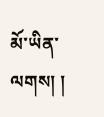མོ་ཡིན་ལགས། །